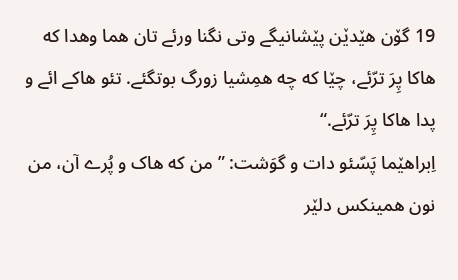19 گۆن هێدێن پێشانیگے وتی نگنا ورئے تان هما وهدا که هاکا پِرَ ترّئے، چێا که چه همِشیا زورگ بوتگئے. تئو هاکے ائے و پدا هاکا پِرَ ترّئے.“
اِبراهێما پَسّئو دات و گوَشت: ”من که هاک و پُرے آن، من نون همینکس دلێر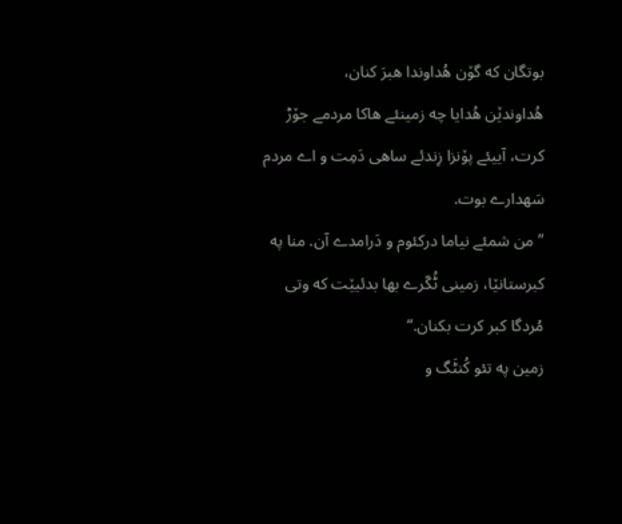بوتگان که گۆن هُداوندا هبرَ کنان،
هُداوندێن هُدایا چه زمینئے هاکا مردمے جۆڑ کرت، آییئے پۆنزا زِندئے ساهی دَمِت و اے مردم سَهدارے بوت.
”من شمئے نیاما درکئوم و دَرامدے آن. منا په کبرستانێا، زمینی ٹُکّرے بها بدئیێت که وتی مُردگا کبر کرت بکنان.“
زمین په تئو کُنٹَگ و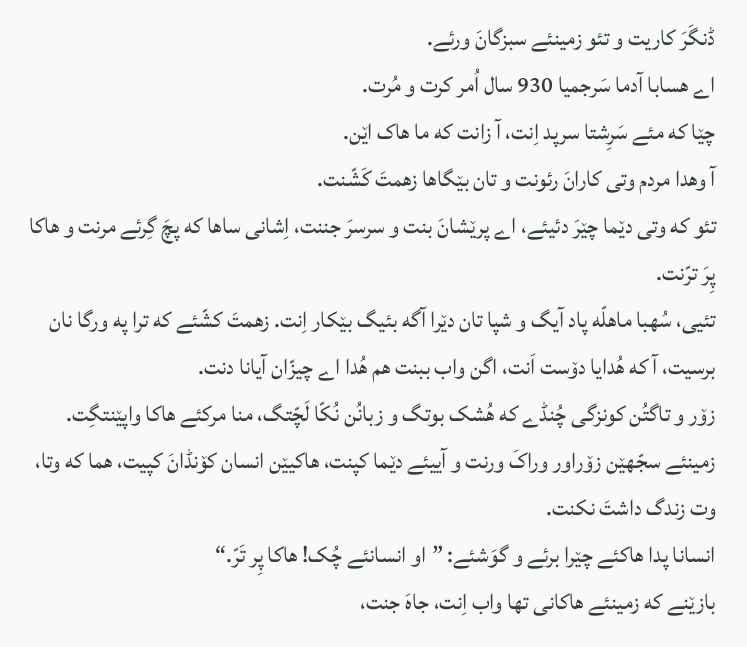ڈنگَرَ کاریت و تئو زمینئے سبزگانَ ورئے.
اے هسابا آدما سَرجمیا 930 سال اُمر کرت و مُرت.
چێا که مئے سَرِشتا سرپد اِنت، آ زانت که ما هاک اێن.
آ وهدا مردم وتی کارانَ رئونت و تان بێگاها زهمتَ کَشّنت.
تئو که وتی دێما چێرَ دئیئے، اے پرێشانَ بنت و سرسرَ جننت، اِشانی ساها که پچَ گِرئے مرنت و هاکا پِرَ ترّنت.
تئیی، سُهبا ماهلّه پاد آیگ و شپا تان دێرا آگه بئیگ بێکار اِنت. زهمتَ کشّئے که ترا په ورگا نان برسیت، آ که هُدایا دۆست اَنت، اگن واب ببنت هم هُدا اے چیزّان آیانا دنت.
زۆر و تاگتُن کونزگی چُنڈے که هُشک بوتگ و زبانُن نُکّا لَچّتگ، منا مرکئے هاکا واپێنتگِت.
زمینئے سجّهێن زۆراور وراکَ ورنت و آییئے دێما کپنت، هاکیێن انسان کۆنڈانَ کپیت، هما که وتا، وت زندگ داشتَ نکنت.
انسانا پدا هاکئے چێرا برئے و گوَشئے: ”او انسانئے چُک! هاکا پِر تَرّ.“
بازێنے که زمینئے هاکانی تها واب اِنت، جاهَ جنت،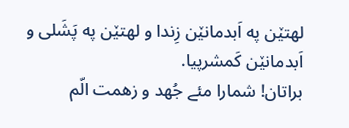لهتێن په اَبدمانێن زِندا و لهتێن په پَشَلی و اَبدمانێن کَمشرپیا.
براتان! شمارا مئے جُهد و زهمت الّم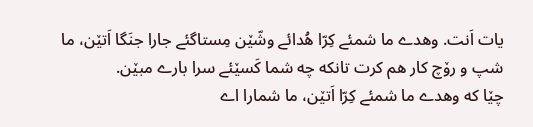یات اَنت. وهدے ما شمئے کِرّا هُدائے وشّێن مِستاگئے جارا جنَگا اَتێن، ما شپ و رۆچ کار هم کرت تانکه چه شما کَسێئے سرا بارے مبێن.
چێا که وهدے ما شمئے کِرّا اَتێن، ما شمارا اے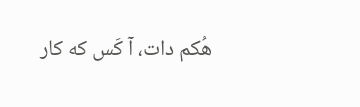هُکم دات، آ کَس که کار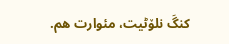کنگَ نلۆٹیت، مئوارت هم.